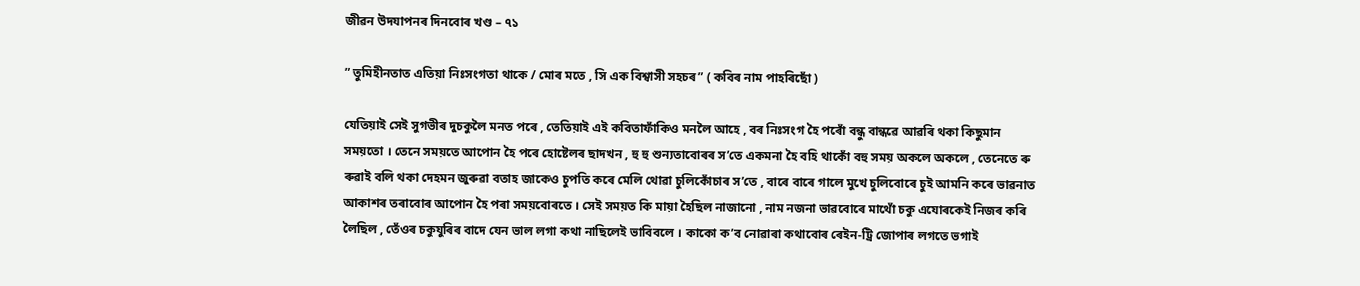জীৱন উদযাপনৰ দিনবোৰ খণ্ড – ৭১

” তুমিহীনতাত এতিয়া নিঃসংগতা থাকে / মোৰ মতে , সি এক বিশ্বাসী সহচৰ” ( কবিৰ নাম পাহৰিছোঁ )

যেতিয়াই সেই সুগভীৰ দুচকুলৈ মনত পৰে , তেতিয়াই এই কবিতাফাঁকিও মনলৈ আহে , বৰ নিঃসংগ হৈ পৰোঁ বন্ধু বান্ধৱে আৱৰি থকা কিছুমান সময়তো । তেনে সময়তে আপোন হৈ পৰে হোষ্টেলৰ ছাদখন , হু হু শুন্যতাবোৰৰ স’তে একমনা হৈ বহি থাকোঁ বহু সময় অকলে অকলে , তেনেতে ৰু ৰুৱাই বলি থকা দেহমন জুৰুৱা বতাহ জাকেও চুপতি কৰে মেলি থোৱা চুলিকোঁচাৰ স’তে , বাৰে বাৰে গালে মুখে চুলিবোৰে চুই আমনি কৰে ভাৱনাত আকাশৰ তৰাবোৰ আপোন হৈ পৰা সময়বোৰতে । সেই সময়ত কি মায়া হৈছিল নাজানো , নাম নজনা ভাৱবোৰে মাথোঁ চকু এযোৰকেই নিজৰ কৰি লৈছিল , তেঁওৰ চকুযুৰিৰ বাদে যেন ভাল লগা কথা নাছিলেই ভাবিবলে । কাকো ক’ব নোৱাৰা কথাবোৰ ৰেইন-ট্ৰি জোপাৰ লগতে ভগাই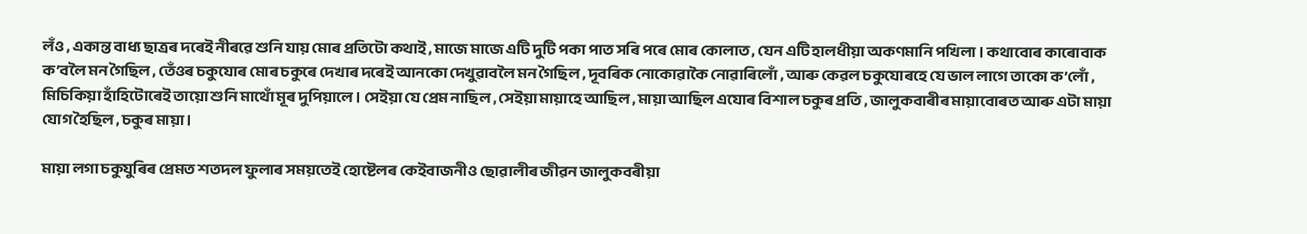লঁও , একান্ত বাধ্য ছাত্ৰৰ দৰেই নীৰৱে শুনি যায় মোৰ প্ৰতিটো কথাই , মাজে মাজে এটি দুটি পকা পাত সৰি পৰে মোৰ কোলাত , যেন এটি হালধীয়া অকণমানি পখিলা । কথাবোৰ কাৰোবাক ক’বলৈ মন গৈছিল , তেঁওৰ চকুযোৰ মোৰ চকুৰে দেখাৰ দৰেই আনকো দেখুৱাবলৈ মন গৈছিল , দূবৰিক নোকোৱাকৈ নোৱাৰিলোঁ , আৰু কেৱল চকুযোৰহে যে ভাল লাগে তাকো ক’লোঁ , মিচিকিয়া হাঁহিটোৰেই তায়ো শুনি মাথোঁ মূৰ দুপিয়ালে । সেইয়া যে প্ৰেম নাছিল , সেইয়া মায়াহে আছিল , মায়া আছিল এযোৰ বিশাল চকুৰ প্ৰতি , জালুকবাৰীৰ মায়াবোৰত আৰু এটা মায়া যোগ হৈছিল , চকুৰ মায়া ।

মায়া লগা চকুযুৰিৰ প্ৰেমত শতদল ফুলাৰ সময়তেই হোষ্টেলৰ কেইবাজনীও ছোৱালীৰ জীৱন জালুকবৰীয়া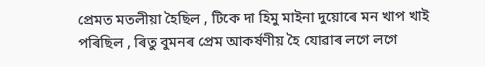প্ৰেমত মতলীয়া হৈছিল , টিকে দা হিমু মাইনা দুয়োৰে মন খাপ খাই পৰিছিল , ৰিতু বুমনৰ প্ৰেম আকৰ্ষণীয় হৈ যোৱাৰ লগে লগে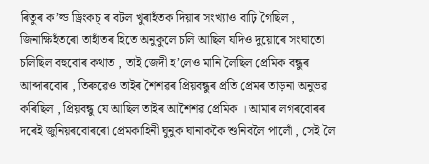ৰিতুৰ ক’ল্ড ড্ৰিংকচ্ ৰ বটল খুৰাহঁতক দিয়াৰ সংখ্যাও বাঢ়ি গৈছিল , জিনাক্ষিহঁতৰো তাহাঁতৰ হিতে অনুকুলে চলি আছিল যদিও দুয়োৰে সংঘাতো চলিছিল বহুবোৰ কথাত , তাই জেদী হ’লেও মানি লৈছিল প্ৰেমিক বন্ধুৰ আব্দাৰবোৰ , তিৰুৱেও তাইৰ শৈশৱৰ প্ৰিয়বন্ধুৰ প্ৰতি প্ৰেমৰ তাড়না অনুভৱ কৰিছিল , প্ৰিয়বন্ধু যে আছিল তাইৰ আশৈশৱ প্ৰেমিক । আমাৰ লগৰবোৰৰ দৰেই জুনিয়ৰবোৰৰো প্ৰেমকাহিনী ঘুনুক ঘানাককৈ শুনিবলৈ পালোঁ , সেই লৈ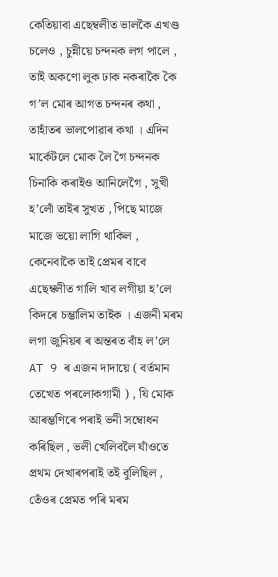কেতিয়াবা এছেম্বলীত ভালকৈ এখণ্ড চলেও , চুন্নীয়ে চন্দনক লগ পালে , তাই অকণো লুক ঢাক নকৰাকৈ কৈ গ’ল মোৰ আগত চন্দনৰ কথা , তাহাঁতৰ ভালপোৱাৰ কথা । এদিন মাৰ্কেটলে মোক লৈ গৈ চন্দনক চিনাকি কৰাইও আনিলেগৈ , সুখী হ’লোঁ তাইৰ সুখত , পিছে মাজে মাজে ভয়ো লাগি থাকিল , কেনেবাকৈ তাই প্ৰেমৰ বাবে এছেম্বলীত গালি খাব লগীয়া হ’লে কিদৰে চম্ভালিম তাইক । এজনী মৰম লগা জুনিয়ৰ ৰ অন্তৰত বাঁহ ল’লে AT 9 ৰ এজন দাদায়ে ( বৰ্তমান তেখেত পৰলোকগামী ) , যি মোক আৰম্ভণিৰে পৰাই ভনী সম্বোধন কৰিছিল , ভলী খেলিবলৈ যাঁওতে প্ৰথম দেখাৰপৰাই তই বুলিছিল , তেঁওৰ প্ৰেমত পৰি মৰম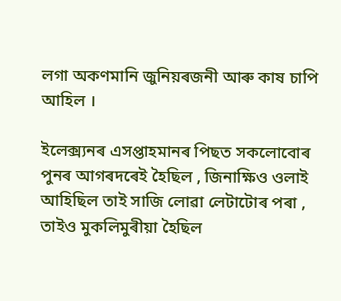লগা অকণমানি জুনিয়ৰজনী আৰু কাষ চাপি আহিল ।

ইলেক্স্যনৰ এসপ্তাহমানৰ পিছত সকলোবোৰ পুনৰ আগৰদৰেই হৈছিল , জিনাক্ষিও ওলাই আহিছিল তাই সাজি লোৱা লেটাটোৰ পৰা , তাইও মুকলিমুৰীয়া হৈছিল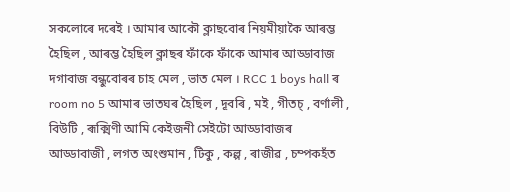সকলোৰে দৰেই । আমাৰ আকৌ ক্লাছবোৰ নিয়মীয়াকৈ আৰম্ভ হৈছিল , আৰম্ভ হৈছিল ক্লাছৰ ফাঁকে ফাঁকে আমাৰ আড্ডাবাজ দগাবাজ বন্ধুবোৰৰ চাহ মেল , ভাত মেল । RCC 1 boys hall ৰ room no 5 আমাৰ ভাতঘৰ হৈছিল , দূবৰি , মই , গীতচ্ , বৰ্ণালী , বিউটি , ৰূক্মিণী আমি কেইজনী সেইটো আড্ডাবাজৰ আড্ডাবাজী , লগত অংশুমান , টিকু , কল্প , ৰাজীৱ , চম্পকহঁত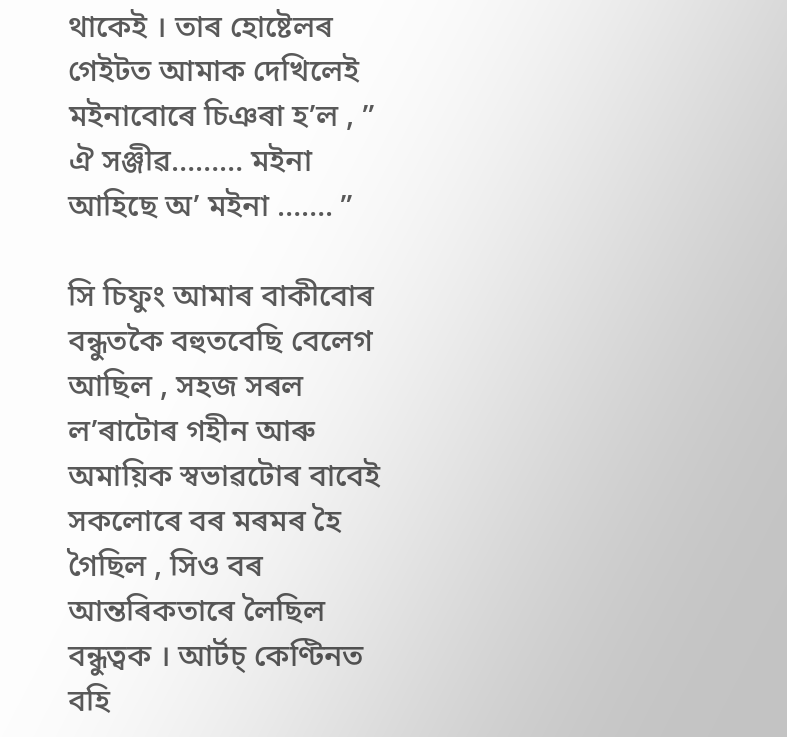থাকেই । তাৰ হোষ্টেলৰ গেইটত আমাক দেখিলেই মইনাবোৰে চিঞৰা হ’ল , ” ঐ সঞ্জীৱ……… মইনা আহিছে অ’ মইনা ……. ”

সি চিফুং আমাৰ বাকীবোৰ বন্ধুতকৈ বহুতবেছি বেলেগ আছিল , সহজ সৰল ল’ৰাটোৰ গহীন আৰু অমায়িক স্বভাৱটোৰ বাবেই সকলোৰে বৰ মৰমৰ হৈ গৈছিল , সিও বৰ আন্তৰিকতাৰে লৈছিল বন্ধুত্বক । আৰ্টচ্ কেণ্টিনত বহি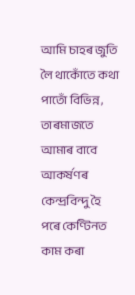আমি চাহৰ জুতি লৈ থাকোঁতে কথা পাতোঁ বিভিন্ন , তাৰমাজতে আমাৰ বাবে আকৰ্ষণৰ কেন্দ্ৰবিন্দু হৈ পৰে কেণ্টিনত কাম কৰা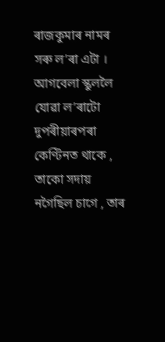ৰাজকুমাৰ নামৰ সৰু ল’ৰা এটা । আগবেলা স্কুললৈ যোৱা ল’ৰাটো দুপৰীয়াৰপৰা কেণ্টিনত থাকে , তাকো সদায় নগৈছিল চাগে , তাৰ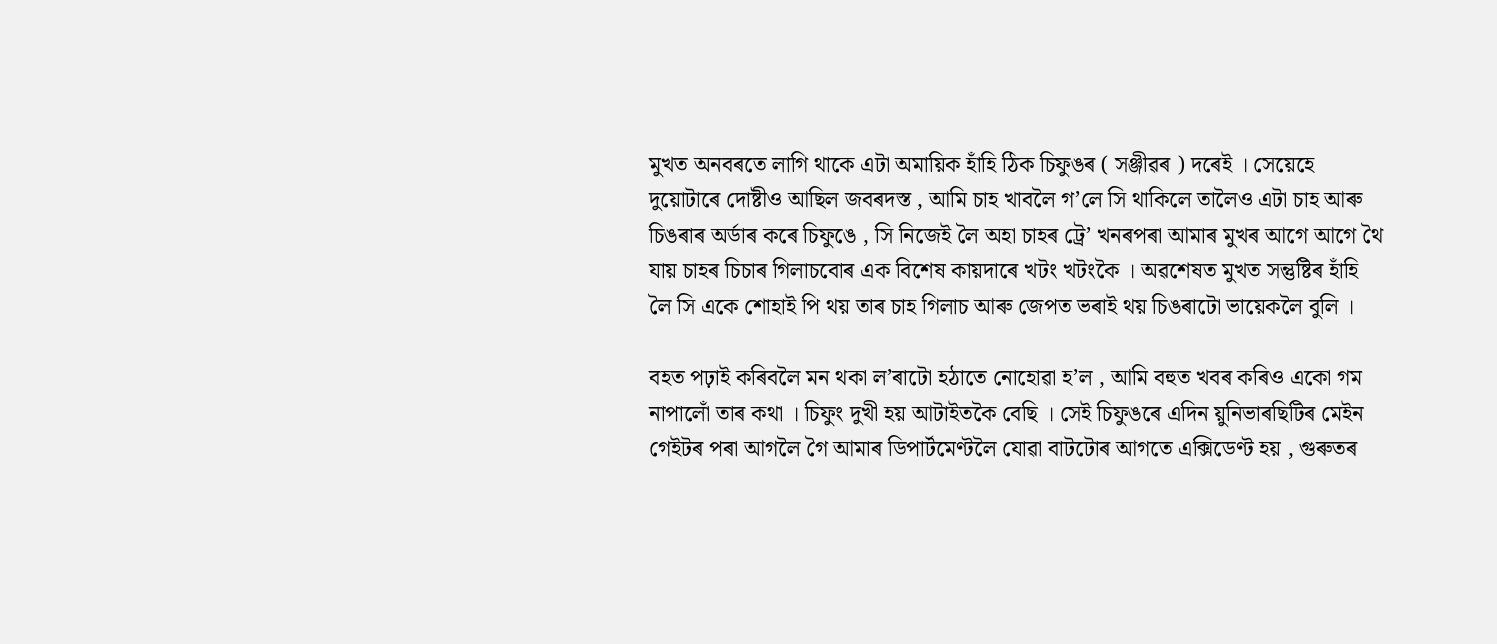মুখত অনবৰতে লাগি থাকে এটা অমায়িক হাঁহি ঠিক চিফুঙৰ ( সঞ্জীৱৰ ) দৰেই । সেয়েহে দুয়োটাৰে দোষ্টীও আছিল জবৰদস্ত , আমি চাহ খাবলৈ গ’লে সি থাকিলে তালৈও এটা চাহ আৰু চিঙৰাৰ অৰ্ডাৰ কৰে চিফুঙে , সি নিজেই লৈ অহা চাহৰ ট্ৰে’ খনৰপৰা আমাৰ মুখৰ আগে আগে থৈ যায় চাহৰ চিচাৰ গিলাচবোৰ এক বিশেষ কায়দাৰে খটং খটংকৈ । অৱশেষত মুখত সন্তুষ্টিৰ হাঁহি লৈ সি একে শোহাই পি থয় তাৰ চাহ গিলাচ আৰু জেপত ভৰাই থয় চিঙৰাটো ভায়েকলৈ বুলি ।

বহত পঢ়াই কৰিবলৈ মন থকা ল’ৰাটো হঠাতে নোহোৱা হ’ল , আমি বহুত খবৰ কৰিও একো গম নাপালোঁ তাৰ কথা । চিফুং দুখী হয় আটাইতকৈ বেছি । সেই চিফুঙৰে এদিন য়ুনিভাৰছিটিৰ মেইন গেইটৰ পৰা আগলৈ গৈ আমাৰ ডিপাৰ্টমেণ্টলৈ যোৱা বাটটোৰ আগতে এক্সিডেণ্ট হয় , গুৰুতৰ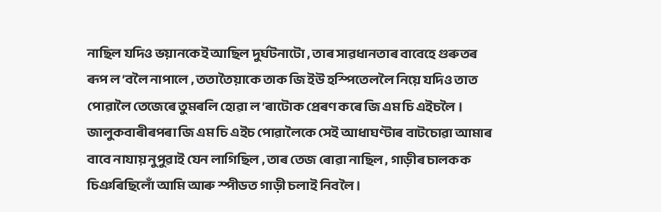নাছিল যদিও ভয়ানকেই আছিল দুৰ্ঘটনাটো , তাৰ সাৱধানতাৰ বাবেহে গুৰুতৰ ৰূপ ল’বলৈ নাপালে , ততাতৈয়াকে তাক জি ইউ হস্পিতেললৈ নিয়ে যদিও তাত পোৱালৈ তেজেৰে তুমৰলি হোৱা ল’ৰাটোক প্ৰেৰণ কৰে জি এম চি এইচলৈ । জালুকবাৰীৰপৰা জি এম চি এইচ পোৱালৈকে সেই আধাঘণ্টাৰ বাটচোৱা আমাৰ বাবে নাযায় নুপুৱাই যেন লাগিছিল , তাৰ তেজ ৰোৱা নাছিল , গাড়ীৰ চালকক চিঞৰিছিলোঁ আমি আৰু স্পীডত গাড়ী চলাই নিবলৈ ।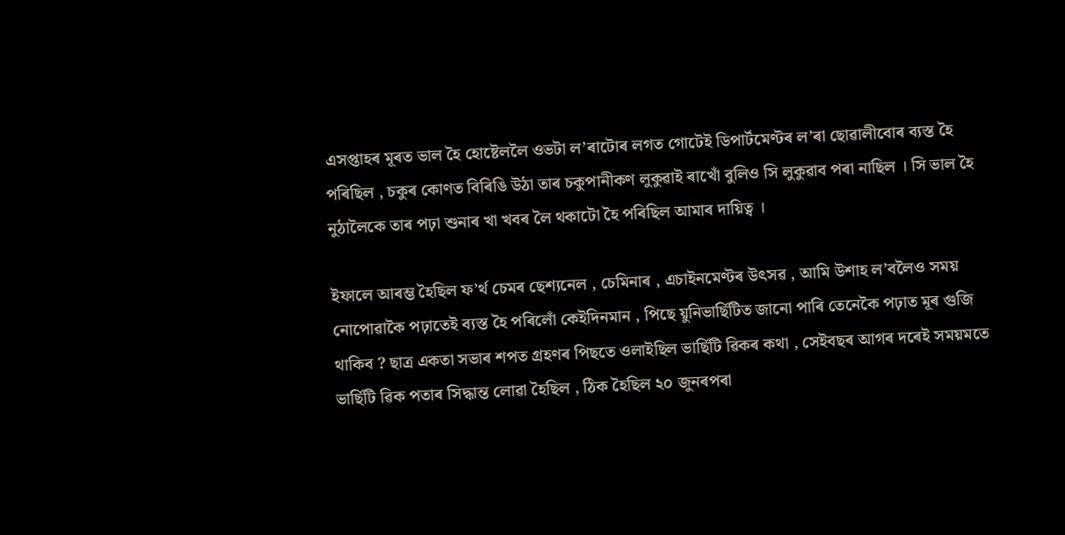এসপ্তাহৰ মূৰত ভাল হৈ হোষ্টেললৈ ওভটা ল’ৰাটোৰ লগত গোটেই ডিপাৰ্টমেণ্টৰ ল’ৰা ছোৱালীবোৰ ব্যস্ত হৈ পৰিছিল , চকুৰ কোণত বিৰিঙি উঠা তাৰ চকুপানীকণ লুকুৱাই ৰাখোঁ বুলিও সি লুকুৱাব পৰা নাছিল । সি ভাল হৈ নুঠালৈকে তাৰ পঢ়া শুনাৰ খা খবৰ লৈ থকাটো হৈ পৰিছিল আমাৰ দায়িত্ব ।

ইফালে আৰম্ভ হৈছিল ফ’ৰ্থ চেমৰ ছেশ্যনেল , চেমিনাৰ , এচাইনমেণ্টৰ উৎসৱ , আমি উশাহ ল’বলৈও সময় নোপোৱাকৈ পঢ়াতেই ব্যস্ত হৈ পৰিলোঁ কেইদিনমান , পিছে য়ুনিভাৰ্ছিটিত জানো পাৰি তেনেকৈ পঢ়াত মূৰ গুজি থাকিব ? ছাত্ৰ একতা সভাৰ শপত গ্ৰহণৰ পিছতে ওলাইছিল ভাৰ্ছিটি ৱিকৰ কথা , সেইবছৰ আগৰ দৰেই সময়মতে ভাৰ্ছিটি ৱিক পতাৰ সিদ্ধান্ত লোৱা হৈছিল , ঠিক হৈছিল ২০ জুনৰপৰা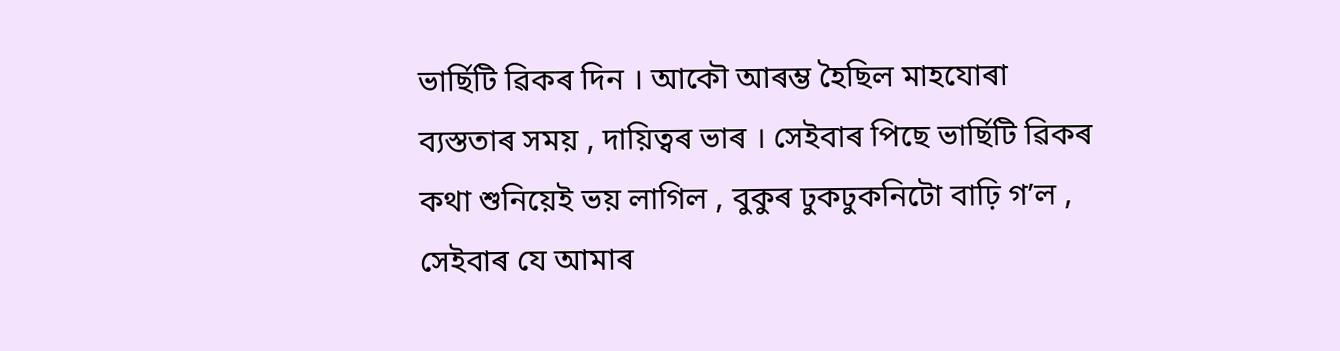ভাৰ্ছিটি ৱিকৰ দিন । আকৌ আৰম্ভ হৈছিল মাহযোৰা ব্যস্ততাৰ সময় , দায়িত্বৰ ভাৰ । সেইবাৰ পিছে ভাৰ্ছিটি ৱিকৰ কথা শুনিয়েই ভয় লাগিল , বুকুৰ ঢুকঢুকনিটো বাঢ়ি গ’ল , সেইবাৰ যে আমাৰ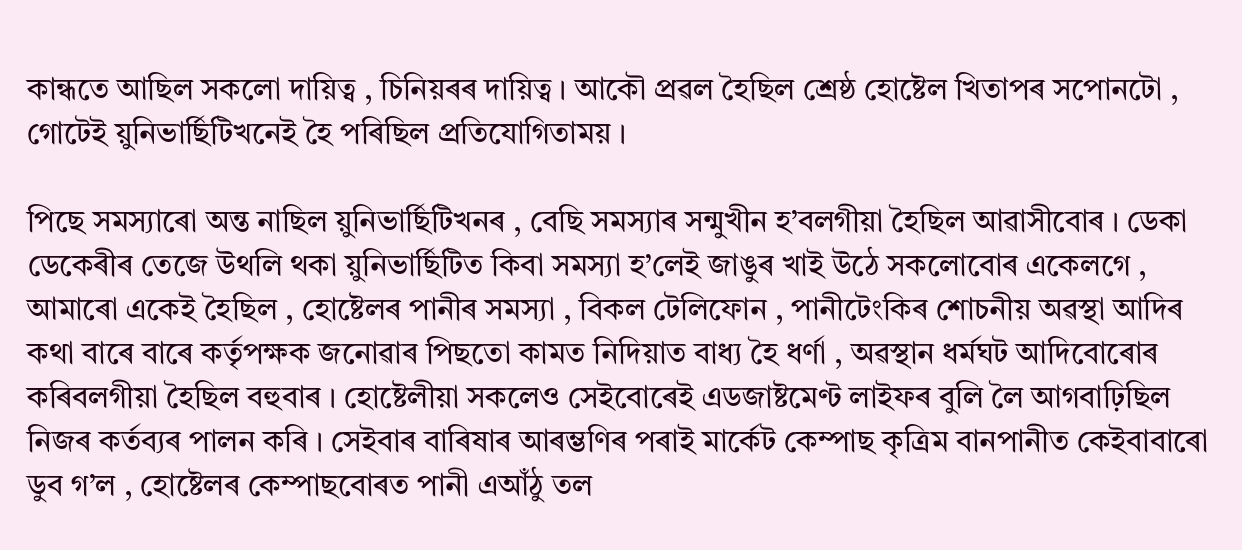কান্ধতে আছিল সকলো দায়িত্ব , চিনিয়ৰৰ দায়িত্ব । আকৌ প্ৰৱল হৈছিল শ্ৰেষ্ঠ হোষ্টেল খিতাপৰ সপোনটো , গোটেই য়ুনিভাৰ্ছিটিখনেই হৈ পৰিছিল প্ৰতিযোগিতাময় ।

পিছে সমস্যাৰো অন্ত নাছিল য়ুনিভাৰ্ছিটিখনৰ , বেছি সমস্যাৰ সন্মুখীন হ’বলগীয়া হৈছিল আৱাসীবোৰ । ডেকা ডেকেৰীৰ তেজে উথলি থকা য়ুনিভাৰ্ছিটিত কিবা সমস্যা হ’লেই জাঙুৰ খাই উঠে সকলোবোৰ একেলগে , আমাৰো একেই হৈছিল , হোষ্টেলৰ পানীৰ সমস্যা , বিকল টেলিফোন , পানীটেংকিৰ শোচনীয় অৱস্থা আদিৰ কথা বাৰে বাৰে কৰ্তৃপক্ষক জনোৱাৰ পিছতো কামত নিদিয়াত বাধ্য হৈ ধৰ্ণা , অৱস্থান ধৰ্মঘট আদিবোৰোৰ কৰিবলগীয়া হৈছিল বহুবাৰ । হোষ্টেলীয়া সকলেও সেইবোৰেই এডজাষ্টমেণ্ট লাইফৰ বুলি লৈ আগবাঢ়িছিল নিজৰ কৰ্তব্যৰ পালন কৰি । সেইবাৰ বাৰিষাৰ আৰম্ভণিৰ পৰাই মাৰ্কেট কেম্পাছ কৃত্ৰিম বানপানীত কেইবাবাৰো ডুব গ’ল , হোষ্টেলৰ কেম্পাছবোৰত পানী এআঁঠু তল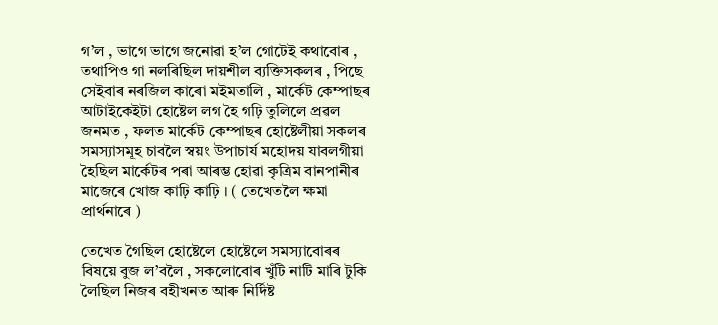গ’ল , ভাগে ভাগে জনোৱা হ’ল গোটেই কথাবোৰ , তথাপিও গা নলৰিছিল দায়শীল ব্যক্তিসকলৰ , পিছে সেইবাৰ নৰজিল কাৰো মইমতালি , মাৰ্কেট কেম্পাছৰ আটাইকেইটা হোষ্টেল লগ হৈ গঢ়ি তুলিলে প্ৰৱল জনমত , ফলত মাৰ্কেট কেম্পাছৰ হোষ্টেলীয়া সকলৰ সমস্যাসমূহ চাবলৈ স্বয়ং উপাচাৰ্য মহোদয় যাবলগীয়া হৈছিল মাৰ্কেটৰ পৰা আৰম্ভ হোৱা কৃত্ৰিম বানপানীৰ মাজেৰে খোজ কাঢ়ি কাঢ়ি । ( তেখেতলৈ ক্ষমা প্ৰাৰ্থনাৰে )

তেখেত গৈছিল হোষ্টেলে হোষ্টেলে সমস্যাবোৰৰ বিষয়ে বুজ ল’বলৈ , সকলোবোৰ খুঁটি নাটি মাৰি টুকি লৈছিল নিজৰ বহীখনত আৰু নিৰ্দিষ্ট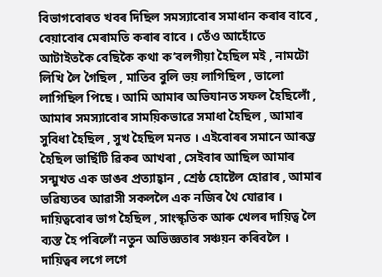বিভাগবোৰত খবৰ দিছিল সমস্যাবোৰ সমাধান কৰাৰ বাবে , বেয়াবোৰ মেৰামতি কৰাৰ বাবে । তেঁও আহোঁতে আটাইতকৈ বেছিকৈ কথা ক’বলগীয়া হৈছিল মই , নামটো লিখি লৈ গৈছিল , মাতিব বুলি ভয় লাগিছিল , ভালো লাগিছিল পিছে । আমি আমাৰ অভিযানত সফল হৈছিলোঁ , আমাৰ সমস্যাবোৰ সাময়িকভাৱে সমাধা হৈছিল , আমাৰ সুবিধা হৈছিল , সুখ হৈছিল মনত । এইবোৰৰ সমানে আৰম্ভ হৈছিল ভাৰ্ছিটি ৱিকৰ আখৰা , সেইবাৰ আছিল আমাৰ সন্মুখত এক ডাঙৰ প্ৰত্যাহ্বান , শ্ৰেষ্ঠ হোষ্টেল হোৱাৰ , আমাৰ ভৱিষ্যতৰ আৱাসী সকললৈ এক নজিৰ থৈ যোৱাৰ । দায়িত্ববোৰ ভাগ হৈছিল , সাংস্কৃতিক আৰু খেলৰ দায়িত্ব লৈ ব্যস্ত হৈ পৰিলোঁ নতুন অভিজ্ঞতাৰ সঞ্চয়ন কৰিবলৈ । দায়িত্বৰ লগে লগে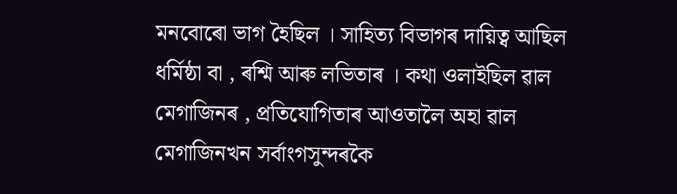মনবোৰো ভাগ হৈছিল । সাহিত্য বিভাগৰ দায়িত্ব আছিল ধৰ্মিষ্ঠা বা , ৰশ্মি আৰু লভিতাৰ । কথা ওলাইছিল ৱাল মেগাজিনৰ , প্ৰতিযোগিতাৰ আওতালৈ অহা ৱাল মেগাজিনখন সৰ্বাংগসুন্দৰকৈ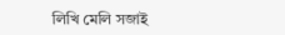লিখি মেলি সজাই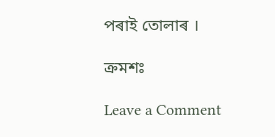পৰাই তোলাৰ ।

ক্ৰমশঃ

Leave a Comment